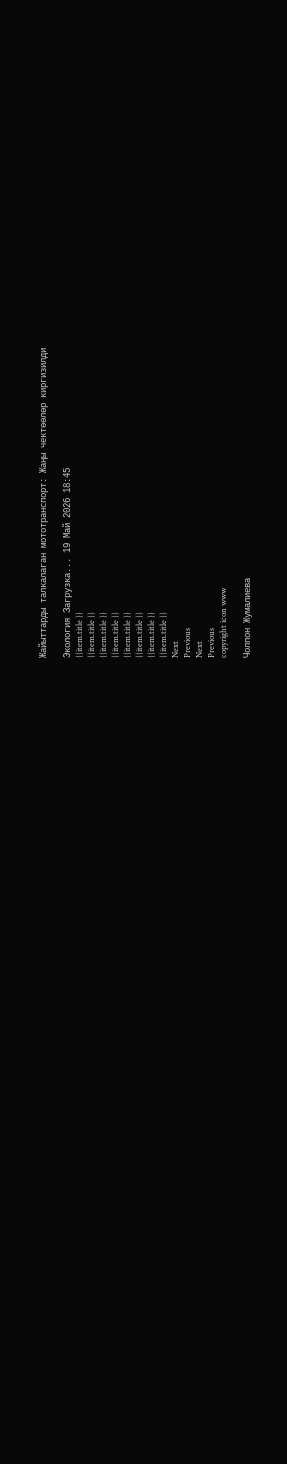Жайыттарды талкалаган мототранспорт: Жаңы чектөөлөр киргизилди

Экология Загрузка... 19 Май 2026 18:45
{{item.title }}
{{item.title }}
{{item.title }}
{{item.title }}
{{item.title }}
{{item.title }}
{{item.title }}
{{item.title }}
Next
Previous
Next
Previous
copyright icon www

Чолпон Жумалиева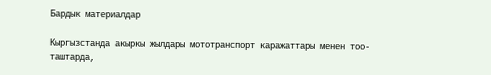Бардык материалдар

Кыргызстанда акыркы жылдары мототранспорт каражаттары менен тоо-таштарда,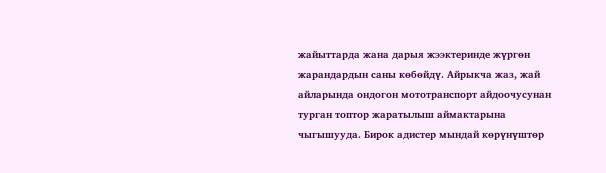жайыттарда жана дарыя жээктеринде жүргөн жарандардын саны көбөйдү. Айрыкча жаз, жай айларында ондогон мототранспорт айдоочусунан турган топтор жаратылыш аймактарына чыгышууда. Бирок адистер мындай көрүнүштөр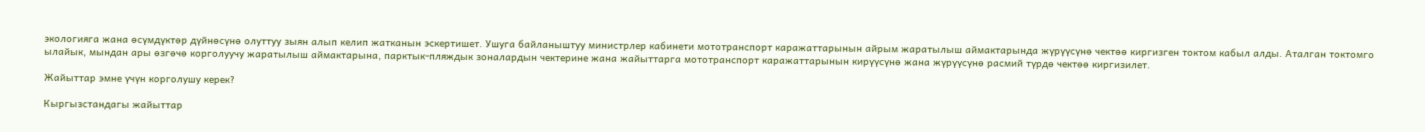экологияга жана өсүмдүктөр дүйнөсүнө олуттуу зыян алып келип жатканын эскертишет. Ушуга байланыштуу министрлер кабинети мототранспорт каражаттарынын айрым жаратылыш аймактарында жүрүүсүнө чектөө киргизген токтом кабыл алды. Аталган токтомго ылайык, мындан ары өзгөчө корголуучу жаратылыш аймактарына, парктык-пляждык зоналардын чектерине жана жайыттарга мототранспорт каражаттарынын кирүүсүнө жана жүрүүсүнө расмий түрдө чектөө киргизилет.

Жайыттар эмне үчүн корголушу керек?

Кыргызстандагы жайыттар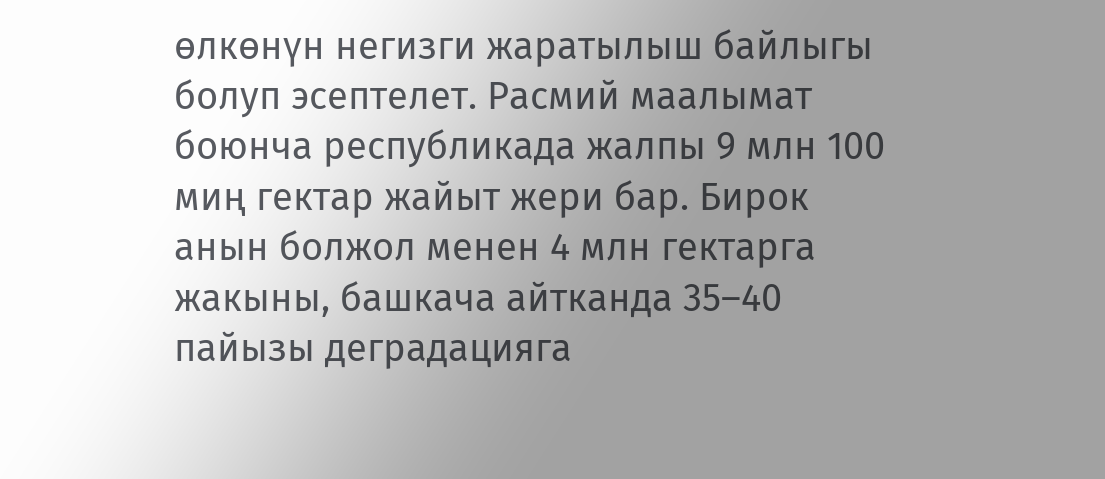өлкөнүн негизги жаратылыш байлыгы болуп эсептелет. Расмий маалымат боюнча республикада жалпы 9 млн 100 миң гектар жайыт жери бар. Бирок анын болжол менен 4 млн гектарга жакыны, башкача айтканда 35–40 пайызы деградацияга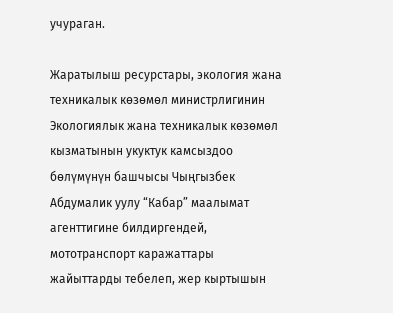учураган.

Жаратылыш ресурстары, экология жана техникалык көзөмөл министрлигинин Экологиялык жана техникалык көзөмөл кызматынын укуктук камсыздоо бөлүмүнүн башчысы Чыңгызбек Абдумалик уулу “Кабар” маалымат агенттигине билдиргендей, мототранспорт каражаттары жайыттарды тебелеп, жер кыртышын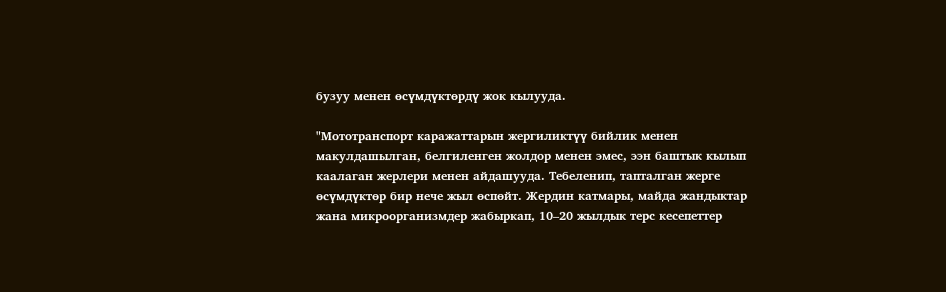бузуу менен өсүмдүктөрдү жок кылууда.

"Мототранспорт каражаттарын жергиликтүү бийлик менен макулдашылган, белгиленген жолдор менен эмес, ээн баштык кылып каалаган жерлери менен айдашууда. Тебеленип, тапталган жерге өсүмдүктөр бир нече жыл өспөйт. Жердин катмары, майда жандыктар жана микроорганизмдер жабыркап, 10–20 жылдык терс кесепеттер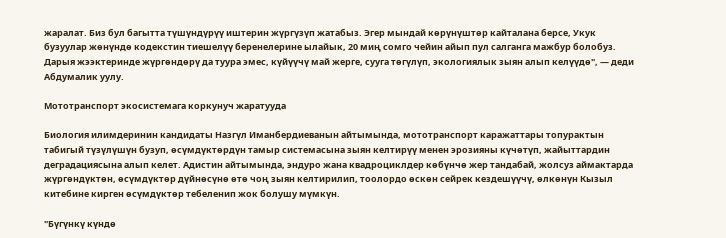жаралат. Биз бул багытта түшүндүрүү иштерин жүргүзүп жатабыз. Эгер мындай көрүнүштөр кайталана берсе, Укук бузуулар жөнүндө кодекстин тиешелүү беренелерине ылайык, 20 миң сомго чейин айып пул салганга мажбур болобуз. Дарыя жээктеринде жүргөндөрү да туура эмес, күйүүчү май жерге, сууга төгүлүп, экологиялык зыян алып келүүдө", — деди Абдумалик уулу.

Мототранспорт экосистемага коркунуч жаратууда

Биология илимдеринин кандидаты Назгүл Иманбердиеванын айтымында, мототранспорт каражаттары топурактын табигый түзүлүшүн бузуп, өсүмдүктөрдүн тамыр системасына зыян келтирүү менен эрозияны күчөтүп, жайыттардин деградациясына алып келет. Адистин айтымында, эндуро жана квадроциклдер көбүнчө жер тандабай, жолсуз аймактарда жүргөндүктөн, өсүмдүктөр дүйнөсүнө өтө чоң зыян келтирилип, тоолордо өскөн сейрек кездешүүчү, өлкөнүн Кызыл китебине кирген өсүмдүктөр тебеленип жок болушу мүмкүн.

"Бүгүнкү күндө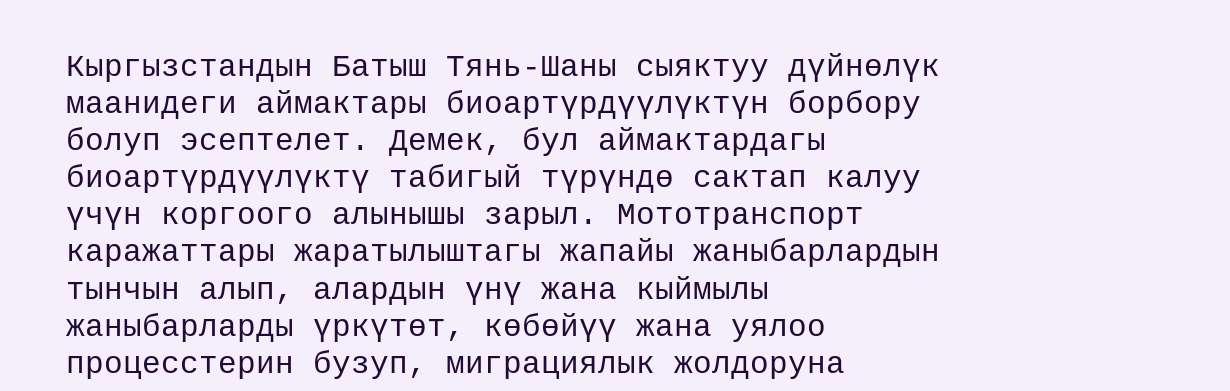Кыргызстандын Батыш Тянь-Шаны сыяктуу дүйнөлүк маанидеги аймактары биоартүрдүүлүктүн борбору болуп эсептелет. Демек, бул аймактардагы биоартүрдүүлүктү табигый түрүндө сактап калуу үчүн коргоого алынышы зарыл. Мототранспорт каражаттары жаратылыштагы жапайы жаныбарлардын тынчын алып, алардын үнү жана кыймылы жаныбарларды үркүтөт, көбөйүү жана уялоо процесстерин бузуп, миграциялык жолдоруна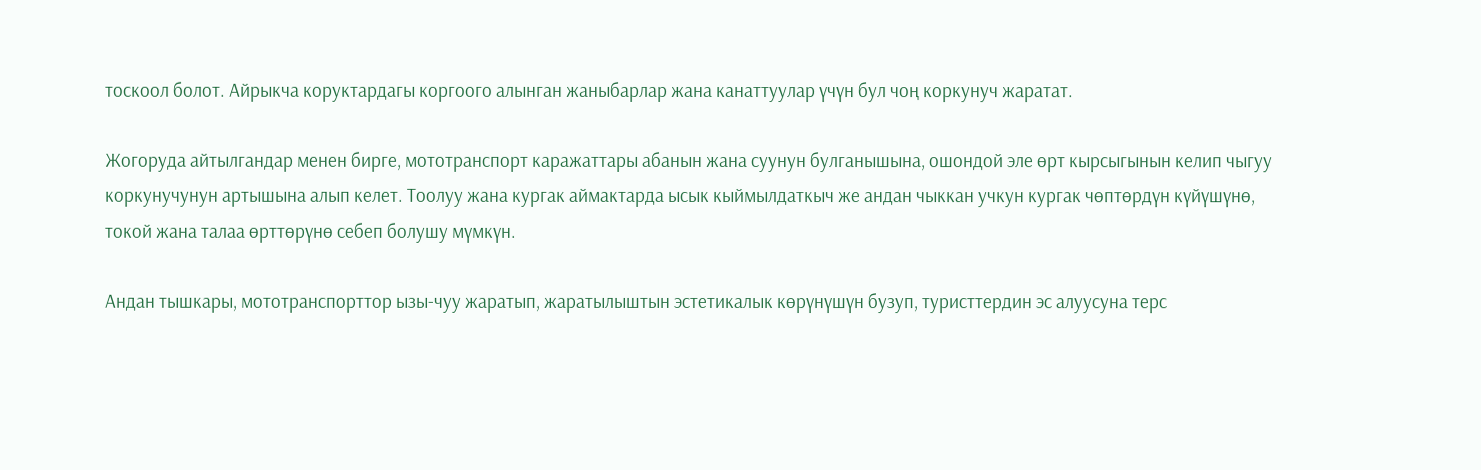тоскоол болот. Айрыкча коруктардагы коргоого алынган жаныбарлар жана канаттуулар үчүн бул чоң коркунуч жаратат.

Жогоруда айтылгандар менен бирге, мототранспорт каражаттары абанын жана суунун булганышына, ошондой эле өрт кырсыгынын келип чыгуу коркунучунун артышына алып келет. Тоолуу жана кургак аймактарда ысык кыймылдаткыч же андан чыккан учкун кургак чөптөрдүн күйүшүнө, токой жана талаа өрттөрүнө себеп болушу мүмкүн.

Андан тышкары, мототранспорттор ызы-чуу жаратып, жаратылыштын эстетикалык көрүнүшүн бузуп, туристтердин эс алуусуна терс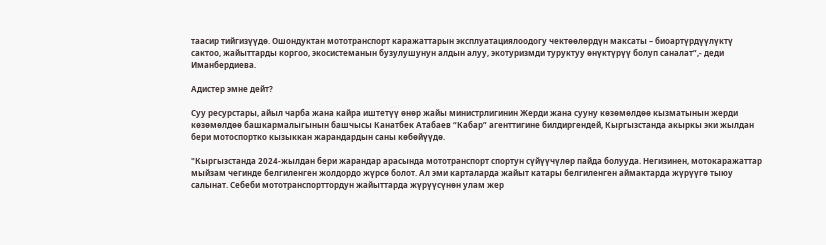таасир тийгизүүдө. Ошондуктан мототранспорт каражаттарын эксплуатациялоодогу чектөөлөрдүн максаты – биоартүрдүүлүктү сактоо, жайыттарды коргоо, экосистеманын бузулушунун алдын алуу, экотуризмди туруктуу өнүктүрүү болуп саналат”,- деди Иманбердиева.

Адистер эмне дейт?

Суу ресурстары, айыл чарба жана кайра иштетүү өнөр жайы министрлигинин Жерди жана сууну көзөмөлдөө кызматынын жерди көзөмөлдөө башкармалыгынын башчысы Канатбек Атабаев “Кабар” агенттигине билдиргендей, Кыргызстанда акыркы эки жылдан бери мотоспортко кызыккан жарандардын саны көбөйүүдө.

"Кыргызстанда 2024-жылдан бери жарандар арасында мототранспорт спортун сүйүүчүлөр пайда болууда. Негизинен, мотокаражаттар мыйзам чегинде белгиленген жолдордо жүрсө болот. Ал эми карталарда жайыт катары белгиленген аймактарда жүрүүгө тыюу салынат. Себеби мототранспорттордун жайыттарда жүрүүсүнөн улам жер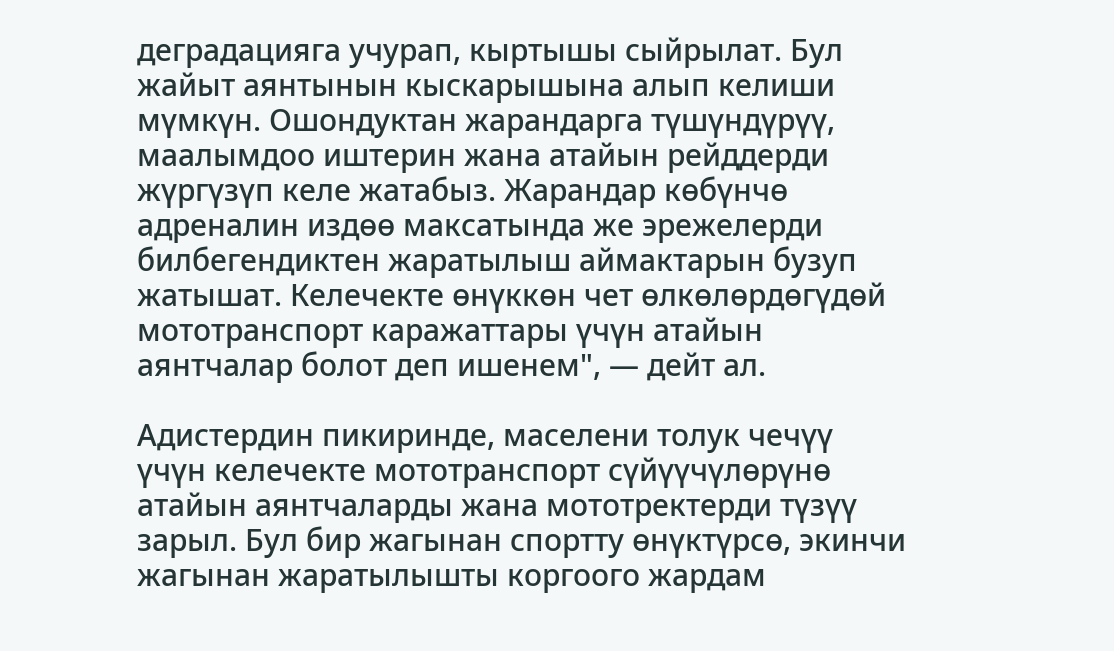деградацияга учурап, кыртышы сыйрылат. Бул жайыт аянтынын кыскарышына алып келиши мүмкүн. Ошондуктан жарандарга түшүндүрүү, маалымдоо иштерин жана атайын рейддерди жүргүзүп келе жатабыз. Жарандар көбүнчө адреналин издөө максатында же эрежелерди билбегендиктен жаратылыш аймактарын бузуп жатышат. Келечекте өнүккөн чет өлкөлөрдөгүдөй мототранспорт каражаттары үчүн атайын аянтчалар болот деп ишенем", — дейт ал.

Адистердин пикиринде, маселени толук чечүү үчүн келечекте мототранспорт сүйүүчүлөрүнө атайын аянтчаларды жана мототректерди түзүү зарыл. Бул бир жагынан спортту өнүктүрсө, экинчи жагынан жаратылышты коргоого жардам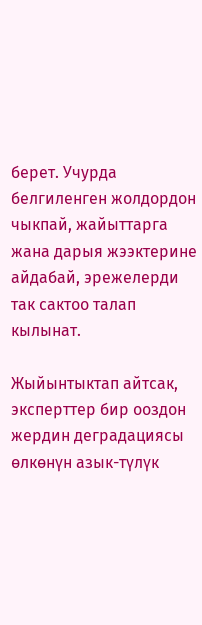берет. Учурда белгиленген жолдордон чыкпай, жайыттарга жана дарыя жээктерине айдабай, эрежелерди так сактоо талап кылынат.

Жыйынтыктап айтсак, эксперттер бир ооздон жердин деградациясы өлкөнүн азык-түлүк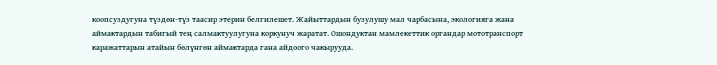коопсуздугуна түздөн-түз таасир этерин белгилешет. Жайыттардын бузулушу мал чарбасына, экологияга жана аймактардын табигый тең салмактуулугуна коркунуч жаратат. Ошондуктан мамлекеттик органдар мототранспорт каражаттарын атайын бөлүнгөн аймактарда гана айдоого чакырууда.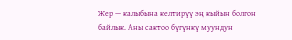Жер — калыбына келтирүү эң кыйын болгон байлык. Аны сактоо бүгүнкү муундун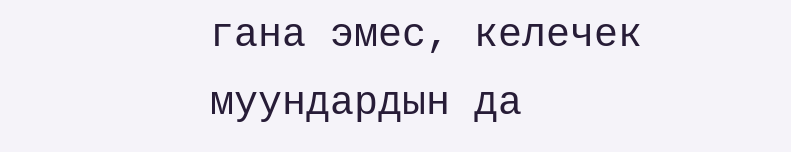гана эмес, келечек муундардын да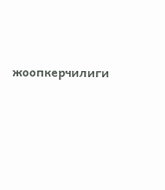жоопкерчилиги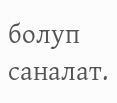болуп саналат.